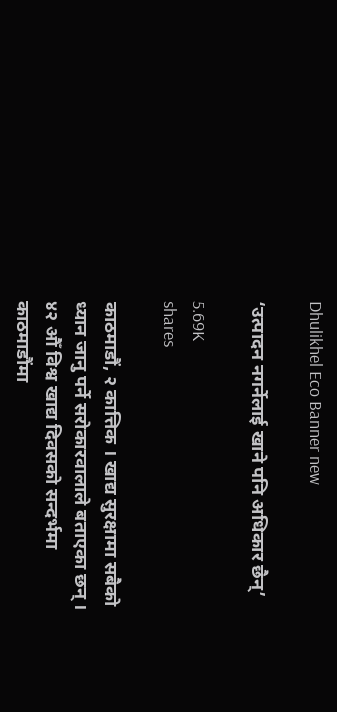Dhulikhel Eco Banner new

‘उत्पादन नगर्नेलाई खाने पनि अधिकार छैन्’

5.69K
shares

काठमाडौं, २ कात्तिक । खाद्य सुरक्षामा सबैको ध्यान जानु पर्ने सरोकारवालाले बताएका छन् । ४२ औँ विश्व खाद्य दिवसको सन्दर्भमा काठमाडौंमा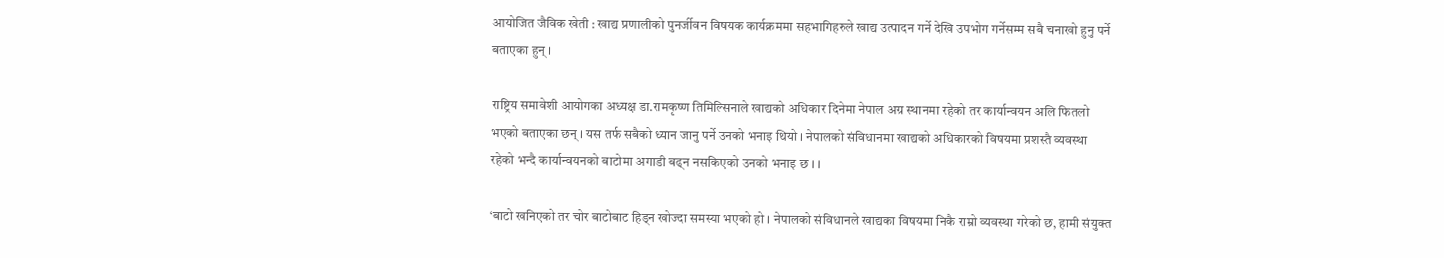आयोजित जैविक खेती : खाद्य प्रणालीको पुनर्जीवन विषयक कार्यक्रममा सहभागिहरुले खाद्य उत्पादन गर्ने देखि उपभोग गर्नेसम्म सबै चनाखो हुनु पर्ने बताएका हुन् ।

राष्ट्रिय समावेशी आयोगका अध्यक्ष डा.रामकृष्ण तिमिल्सिनाले खाद्यको अधिकार दिनेमा नेपाल अग्र स्थानमा रहेको तर कार्यान्वयन अलि फितलो भएको बताएका छन् । यस तर्फ सबैको ध्यान जानु पर्ने उनको भनाइ थियो । नेपालको संविधानमा खाद्यको अधिकारको विषयमा प्रशस्तै व्यवस्था रहेको भन्दै कार्यान्वयनको बाटोमा अगाडी बढ्न नसकिएको उनको भनाइ छ । ।

‘बाटो खनिएको तर चोर बाटोबाट हिड्न खोज्दा समस्या भएको हो । नेपालको संविधानले खाद्यका विषयमा निकै राम्रो व्यवस्था गरेको छ, हामी संयुक्त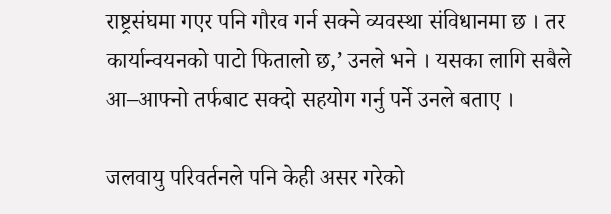राष्ट्रसंघमा गएर पनि गौरव गर्न सक्ने व्यवस्था संविधानमा छ । तर कार्यान्वयनको पाटो फितालो छ,’ उनले भने । यसका लागि सबैले आ–आफ्नो तर्फबाट सक्दो सहयोग गर्नु पर्ने उनले बताए ।

जलवायु परिवर्तनले पनि केही असर गरेको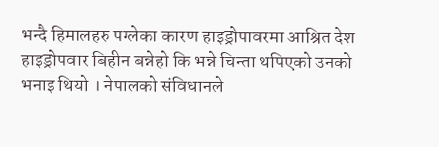भन्दै हिमालहरु पग्लेका कारण हाइड्रोपावरमा आश्रित देश हाइड्रोपवार बिहीन बन्नेहो कि भन्ने चिन्ता थपिएको उनको भनाइ थियो । नेपालको संविधानले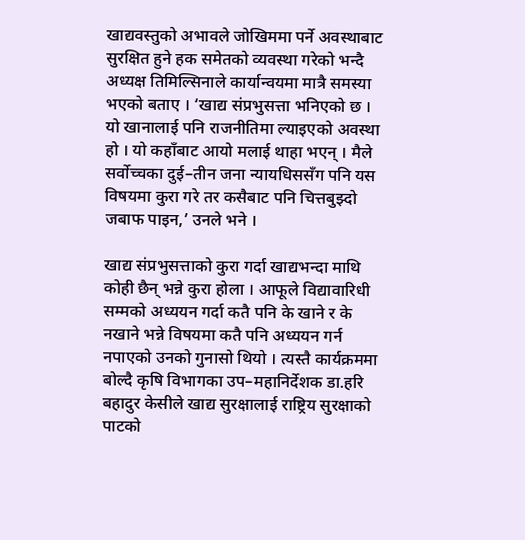खाद्यवस्तुको अभावले जोखिममा पर्ने अवस्थाबाट सुरक्षित हुने हक समेतको व्यवस्था गरेको भन्दै अध्यक्ष तिमिल्सिनाले कार्यान्वयमा मात्रै समस्या भएको बताए । ‘खाद्य संप्रभुसत्ता भनिएको छ । यो खानालाई पनि राजनीतिमा ल्याइएको अवस्था हो । यो कहाँबाट आयो मलाई थाहा भएन् । मैले सर्वोच्चका दुई–तीन जना न्यायधिससँग पनि यस विषयमा कुरा गरे तर कसैबाट पनि चित्तबुझ्दो जबाफ पाइन,’ उनले भने ।

खाद्य संप्रभुसत्ताको कुरा गर्दा खाद्यभन्दा माथि कोही छैन् भन्ने कुरा होला । आफूले विद्यावारिधी सम्मको अध्ययन गर्दा कतै पनि के खाने र के नखाने भन्ने विषयमा कतै पनि अध्ययन गर्न नपाएको उनको गुनासो थियो । त्यस्तै कार्यक्रममा बोल्दै कृषि विभागका उप–महानिर्देशक डा.हरि बहादुर केसीले खाद्य सुरक्षालाई राष्ट्रिय सुरक्षाको पाटको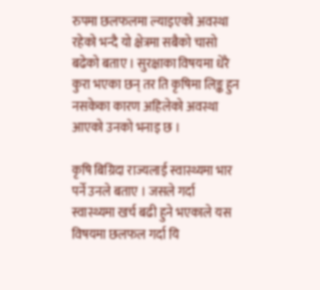रुपमा छलफलमा ल्याइएको अवस्था रहेको भन्दै यो क्षेत्रमा सबैको चासो बढेको बताए । सुरक्षाका विषयमा धेरै कुरा भएका छन् तर ति कृषिमा लिङ्क हुन नसकेका कारण अहिलेको अवस्था आएको उनको भनाइ छ ।

कृषि बिग्रिदा राज्यलाई स्वास्थ्यमा भार पर्ने उनले बताए । जसले गर्दा स्वास्थ्यमा खर्च बढी हुने भएकाले यस विषयमा छलफल गर्दा यि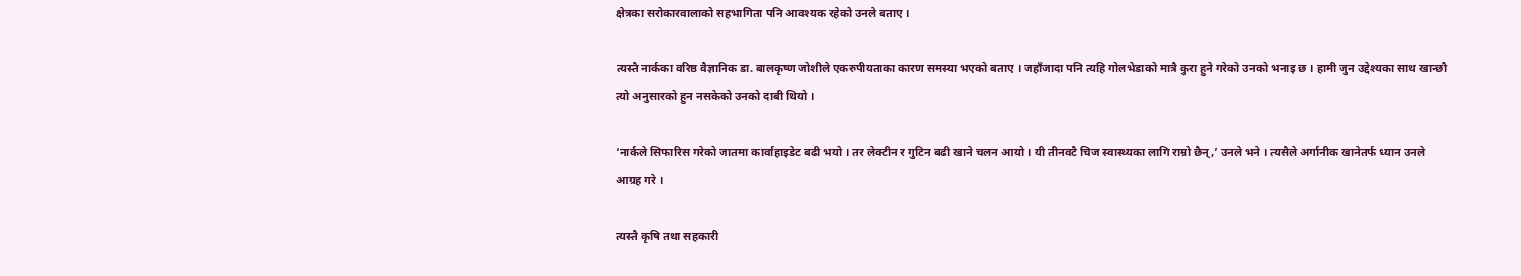क्षेत्रका सरोकारवालाको सहभागिता पनि आवश्यक रहेको उनले बताए ।

त्यस्तै नार्कका वरिष्ठ वैज्ञानिक डा. बालकृष्ण जोशीले एकरुपीयताका कारण समस्या भएको बताए । जहाँजादा पनि त्यहि गोलभेडाको मात्रै कुरा हुने गरेको उनको भनाइ छ । हामी जुन उद्देश्यका साथ खान्छौ त्यो अनुसारको हुन नसकेको उनको दाबी थियो ।

‘नार्कले सिफारिस गरेको जातमा कार्वाहाइडेट बढी भयो । तर लेक्टीन र गुटिन बढी खाने चलन आयो । यी तीनवटै चिज स्वास्थ्यका लागि राम्रो छैन्,’ उनले भने । त्यसैले अर्गानीक खानेतर्फ ध्यान उनले आग्रह गरे ।

त्यस्तै कृषि तथा सहकारी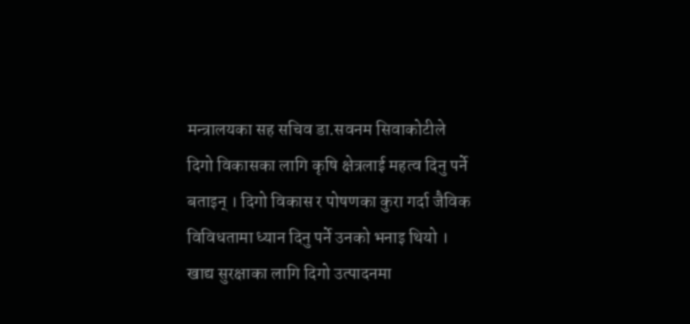मन्त्रालयका सह सचिव डा.सवनम सिवाकोटीले दिगो विकासका लागि कृषि क्षेत्रलाई महत्व दिनु पर्ने बताइन् । दिगो विकास र पोषणका कुरा गर्दा जैविक विविधतामा ध्यान दिनु पर्ने उनको भनाइ थियो । खाद्य सुरक्षाका लागि दिगो उत्पादनमा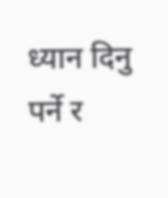ध्यान दिनु पर्ने र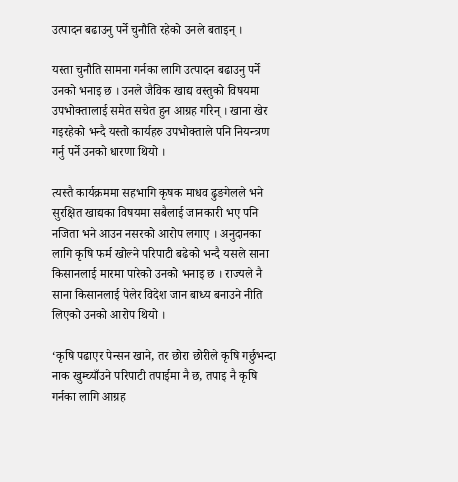उत्पादन बढाउनु पर्ने चुनौति रहेको उनले बताइन् ।

यस्ता चुनौति सामना गर्नका लागि उत्पादन बढाउनु पर्ने उनको भनाइ छ । उनले जैविक खाद्य वस्तुको विषयमा उपभोक्तालाई समेत सचेत हुन आग्रह गरिन् । खाना खेर गइरहेको भन्दै यस्तो कार्यहरु उपभोक्ताले पनि नियन्त्रण गर्नु पर्ने उनको धारणा थियो ।

त्यस्तै कार्यक्रममा सहभागि कृषक माधव ढुङगेलले भने सुरक्षित खाद्यका विषयमा सबैलाई जानकारी भए पनि नजिता भने आउन नसरको आरोप लगाए । अनुदानका लागि कृषि फर्म खोल्ने परिपाटी बढेको भन्दै यसले साना किसानलाई मारमा पारेको उनको भनाइ छ । राज्यले नै साना किसानलाई पेलेर विदेश जान बाध्य बनाउने नीति लिएको उनको आरोप थियो ।

‘कृषि पढाएर पेन्सन खाने, तर छोरा छोरीले कृषि गर्छुभन्दा नाक खुम्च्याँउने परिपाटी तपाईमा नै छ, तपाइ नै कृषि गर्नका लागि आग्रह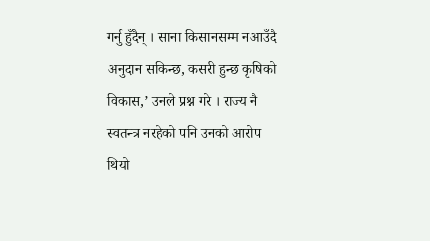गर्नु हुँदैन् । साना किसानसम्म नआउँदै अनुदान सकिन्छ, कसरी हुन्छ कृषिको विकास,’ उनले प्रश्न गरे । राज्य नै स्वतन्त्र नरहेको पनि उनको आरोप थियो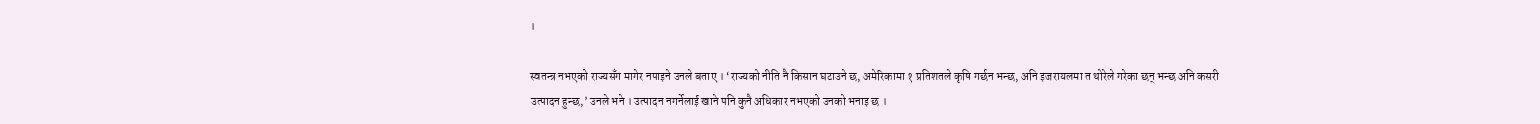।

स्वतन्त्र नभएको राज्यसँग मागेर नपाइने उनले बताए । ‘राज्यको नीति नै किसान घटाउने छ, अमेरिकामा १ प्रतिशतले कृषि गर्छन भन्छ, अनि इजरायलमा त थोरेले गरेका छन् भन्छ अनि कसरी उत्पादन हुन्छ,’ उनले भने । उत्पादन नगर्नेलाई खाने पनि कुनै अधिकार नभएको उनको भनाइ छ ।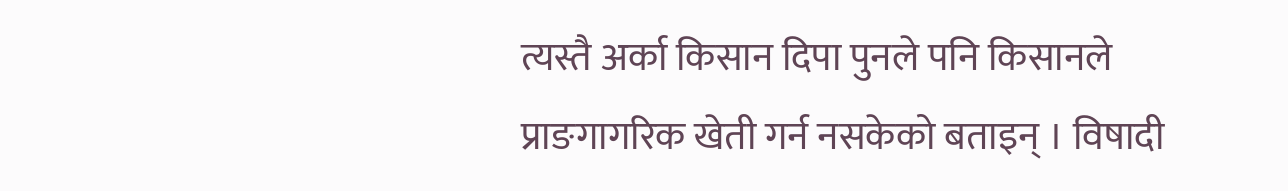त्यस्तै अर्का किसान दिपा पुनले पनि किसानले प्राङगागरिक खेती गर्न नसकेको बताइन् । विषादी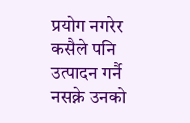प्रयोग नगरेर कसैले पनि उत्पादन गर्नै नसक्ने उनको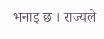भनाइ छ । राज्यले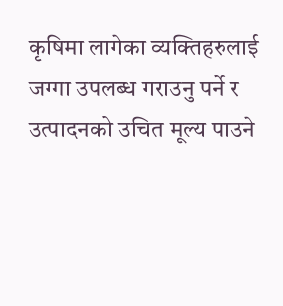कृषिमा लागेका व्यक्तिहरुलाई जग्गा उपलब्ध गराउनु पर्ने र उत्पादनको उचित मूल्य पाउने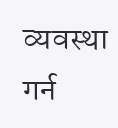व्यवस्था गर्न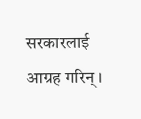सरकारलाई आग्रह गरिन् ।